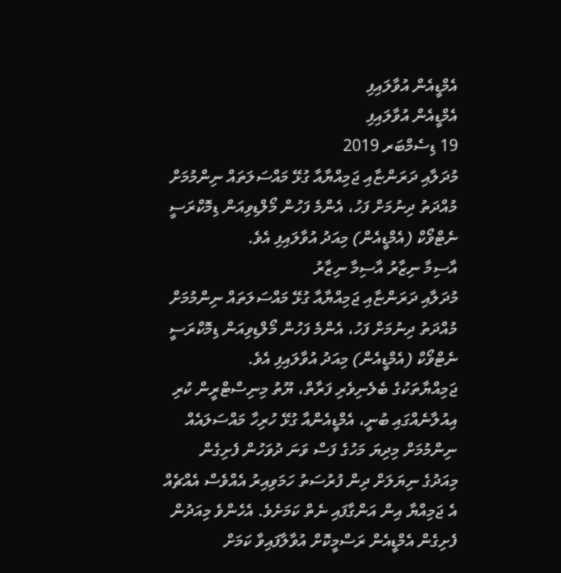އެމްޑީއެން އުވާލައިފި
އެމްޑީއެން އުވާލައިފި
19 ޑިސެމްބަރ 2019
މުދަލާއި ދަރަންޏާއި ޖަމިއްޔާއާ ގުޅޭ މައްސަލަތައް ނިންމުމަށް މުއްދަތު ދިނުމަށް ފަހު، އެންމެ ފަހުން މޯލްޑިވިއަން ޑިމޮކްރަސީ ނެޓްވޯކް (އެމްޑީއެން) މިއަދު އުވާލައިފި އެވެ.
އާސިމާ ނިޒާރު އާސިމާ ނިޒާރު
މުދަލާއި ދަރަންޏާއި ޖަމިއްޔާއާ ގުޅޭ މައްސަލަތައް ނިންމުމަށް މުއްދަތު ދިނުމަށް ފަހު، އެންމެ ފަހުން މޯލްޑިވިއަން ޑިމޮކްރަސީ ނެޓްވޯކް (އެމްޑީއެން) މިއަދު އުވާލައިފި އެވެ.
ޖަމިއްޔާތަކުގެ ބެލެނިވެރި ފަރާތް، ޔޫތު މިނިސްޓްރީން ކުރި އިއުލާނެއްގައި ބުނީ، އެމްޑީއެންއާ ގުޅޭ ހުރިހާ މައްސަލައެއް ނިންމުމަށް މިދިޔަ މަހުގެ ފަސް ވަނަ ދުވަހުން ފެށިގެން މިއަދުގެ ނިޔަލަށް ދިން ފުރުސަތު ހަމަވިއިރު އެއްވެސް އެއްޗެއް އެ ޖަމިއްޔާ އިން އަންގާފައި ނެތް ކަމަށެވެ. އެހެންވެ މިއަދުން ފެށިގެން އެމްޑީއެން ރަސްމީކޮށް އުވާލާފައިވާ ކަމަށް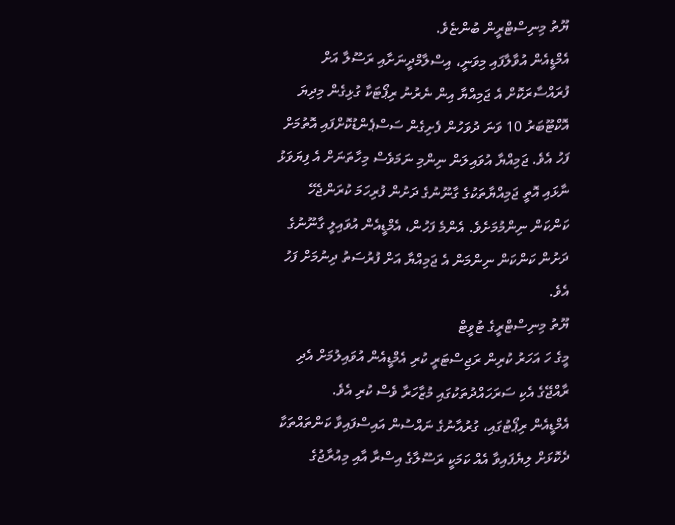ޔޫތު މިނިސްޓްރީން ބުންޏެވެ.
އެމްޑީއެން އުވާލާފައި މިވަނީ، އިސްލާމްދީނަށާއި ރަސޫލާ އަށް ފުރައްސާރަކޮށް އެ ޖަމިއްޔާ އިން ނެރުނު ރިޕޯޓަކާ ގުޅިގެން މިދިޔަ އޮކްޓޫބަރު 10 ވަނަ ދުވަހުން ފެށިގެން ސަސްޕެންޑުކޮށްފައި އޮތުމަށް ފަހު އެވެ. ޖަމިއްޔާ އުވައިލަން ނިންމި ނަމަވެސް މިހާތަނަށް އެ ފިޔަވަޅު ނާޅައި އޮތީ ޖަމިއްޔާތަކުގެ ގާނޫނުގެ ދަށުން ފުރިހަމަ ކުރަންޖެހޭ ކަންކަން ނިންމުމަށެވެ. އެންމެ ފަހުން، އެމްޑީއެން އުވައިލީ ގާނޫނުގެ ދަށުން ކަންކަން ނިންމަން އެ ޖަމިއްޔާ އަށް ފުރުސަތު ދިނުމަށް ފަހު އެވެ.
ޔޫތު މިނިސްޓްރީގެ ޓުވީޓް
މީގެ ހަ އަހަރު ކުރިން ރަޖިސްޓަރީ ކުރި އެމްޑީއެން އުވައިލުމަށް އެދި ރާއްޖޭގެ އެކި ސަރަހައްދުތަކުގައި މުޒާހަރާ ވެސް ކުރި އެވެ.
އެމްޑީއެން ރިޕޯޓުގައި، ގުރުއާނުގެ ނައްސުން އައިސްފައިވާ ކަންތައްތަކާ ދެކޮޅަށް ލިޔެފައިވާ އެއް ކަމަކީ ރަސޫލާގެ އިސްރާ އާއި މިއުރާޖުގެ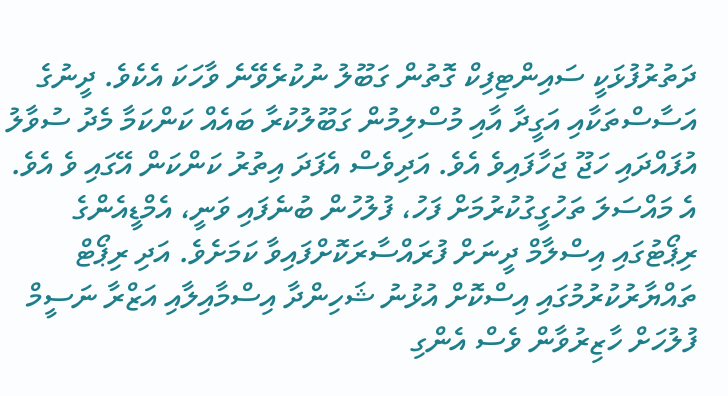ދަތުރުފުޅަކީ ސައިންޓިފިކް ގޮތުން ގަބޫލު ނުކުރެވޭނެ ވާހަކަ އެކެވެ. ދީނުގެ އަސާސްތަކާއި އަގީދާ އާއި މުސްލިމުން ގަބޫލުކުރާ ބައެއް ކަންކަމާ މެދު ސުވާލު އުފައްދައި ހަޖޫ ޖަހާފައިވެ އެވެ. އަދިވެސް އެފަދަ އިތުރު ކަންކަން އޭގައި ވެ އެވެ.
އެ މައްސަލަ ތަހުގީގުކުރުމަށް ފަހު، ފުލުހުން ބުނެފައި ވަނީ، އެމްޑީއެންގެ ރިޕޯޓުގައި އިސްލާމް ދީނަށް ފުރައްސާރަކޮށްފައިވާ ކަމަށެވެ. އަދި ރިޕޯޓް ތައްޔާރުކުރުމުގައި އިސްކޮށް އުޅުނު ޝަހިންދާ އިސްމާއިލާއި އަޒްރާ ނަސީމް ފުލުހަށް ހާޒިރުވާން ވެސް އެންގި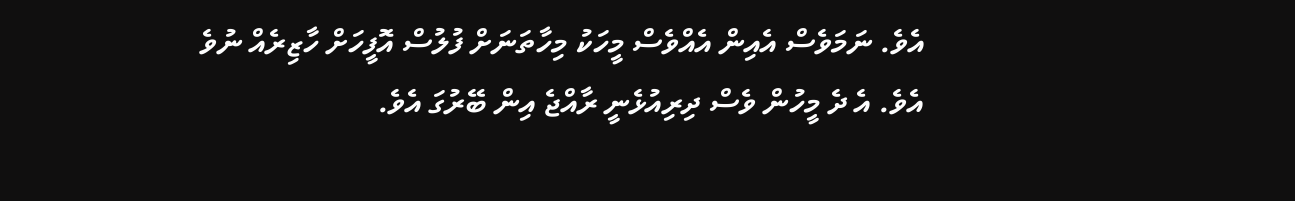އެވެ. ނަމަވެސް އެއިން އެއްވެސް މީހަކު މިހާތަނަށް ފުލުސް އޮފީހަށް ހާޒިރެއް ނުވެ އެވެ. އެ ދެ މީހުން ވެސް ދިރިއުޅެނީ ރާއްޖެ އިން ބޭރުގަ އެވެ.